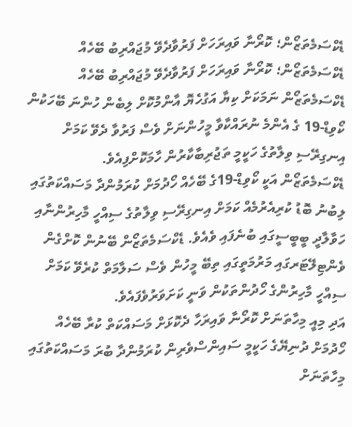ޑެކްސަމެތަޒޯން؛ ކޮރޯނާ ވައިރަހަށް ފަރުވާދެވޭ މުޖައްރިބު ބޭހެއް
ޑެކްސަމެތަޒޯން؛ ކޮރޯނާ ވައިރަހަށް ފަރުވާދެވޭ މުޖައްރިބު ބޭހެއް
ޑެކްސަމެތަޒޯން ނަމަކަށް ކިޔާ އަގުހެޔޮ އާންމުކޮށް ލިބެން ހުންނަ ބޭހަކުން ކޯވިޑް-19 ގެ އެންމެ ނުރައްކާވާ މީހުންނަށް ވެސް ފަރުވާ ދެވޭ ކަމަށް އިނގިރޭސި ވިލާތުގެ ހަކީމީ ތަޖުރިބާކާރުން ހާމަކޮށްފިއެވެ.
ޑެކްސަމެތަޒޯން އަކީ ކޯވިޑް-19ގެ ބޭހެއް ހޯދުމަށް ކުރަމުންދާ މަސައްކަތުގައި ލިބުނު ބޮޑު ކުރިއެރުމެއް ކަމަށް އިނގިރޭސި ވިލާތުގެ ސިއްހީ މާހިރުންނާއި ހަވާލާދީ ބީބީސީގައި ބުނެފައި ވެއެވެ. ޑެކްސަމެތަޒޯން ބޭނުން ކޮށްގެން ވެންޓިލޭޓަރގައި މަރުމަތީގައި ތިބޭ މީހުން ވެސް ސަލާމަތް ކުރެވޭ ކަމަށް ސިއްހީ މާހިރުންގެ ހޯދުންތަކުން ވަނީ ކަށަވަރުވެފައެވެ.
އަދި މިއީ މިހާތަނަށް ކޮރޯނާ ވައިރަހާ ދެކޮޅަށް މަސައްކަތް ކުރާ ބޭހެއް ހޯދުމަށް ދުނިޔޭގެ ހަކީމީ ސައިންސްވެރިން ކުރަމުންދާ ބުރަ މަސައްކަތުގައި މިހާތަނަށް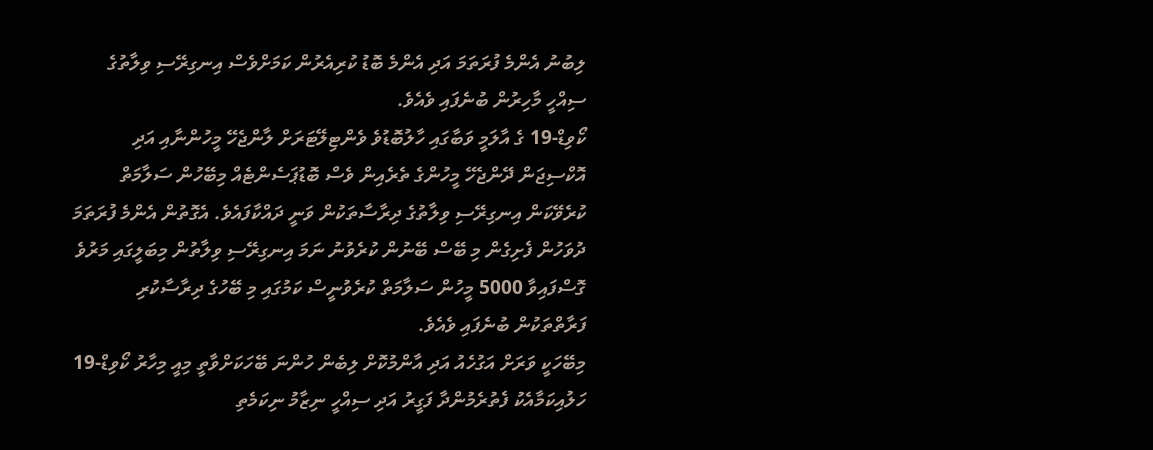ލިބުނު އެންމެ ފުރަތަމަ އަދި އެންމެ ބޮޑު ކުރިއެރުން ކަމަށްވެސް އިނގިރޭސި ވިލާތުގެ ސިއްހީ މާހިރުން ބުނެފައި ވެއެވެ.
ކޯވިޑް-19 ގެ އާލަމީ ވަބާގައި ހާލުބޮޑުވެ ވެންޓިލޭޓަރަށް ލާންޖެހޭ މީހުންނާއި އަދި އޮކްސިޖަން ދޭންޖެހޭ މީހުންގެ ތެރެއިން ވެސް ބޮޑުޕަސެންޓެއް މިބޭހުން ސަލާމަތް ކުރެވޭކަން އިނގިރޭސި ވިލާތުގެ ދިރާސާތަކުން ވަނީ ދައްކާފައެވެ. އެގޮތުން އެންމެ ފުރަތަމަ ދުވަހުން ފެށިގެން މި ބޭސް ބޭނުން ކުރެވުނު ނަމަ އިނގިރޭސި ވިލާތުން މިބަލީގައި މަރުވެ ގޮސްފައިވާ 5000 މީހުން ސަލާމަތް ކުރެވުނީސް ކަމުގައި މި ބޭހުގެ ދިރާސާކުރި ފަރާތްތަކުން ބުނެފައި ވެއެވެ.
މިބޭހަކީ ވަރަށް އަގުހެއު އަދި އާންމުކޮށް ލިބެން ހުންނަ ބޭހަކަށްވާތީ މިއީ މިހާރު ކޯވިޑް-19 ހަލުއިކަމާއެކު ފެތުރެމުންދާ ފަގީރު އަދި ސިއްހީ ނިޒާމު ނިކަމެތި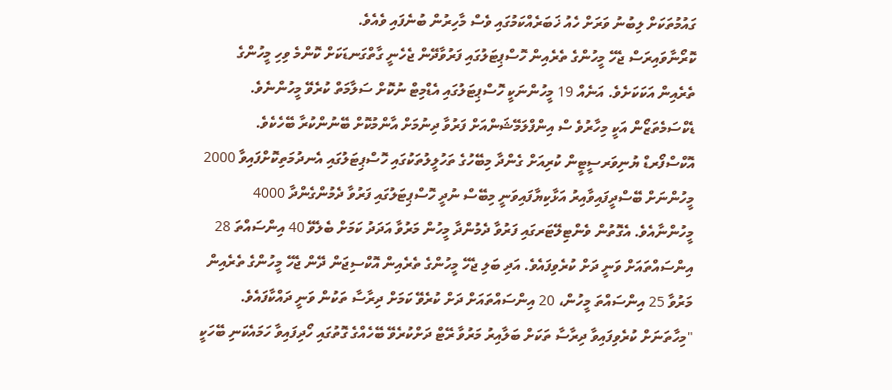ގައުމުތަކަށް ލިބުނު ވަރަށް ހެއު ޚަބަރެއްކަމުގައި ވެސް މާހިރުން ބުނެފައި ވެއެވެ.
ކޮރޯނާވައިރަސް ޖެހޭ މީހުންގެ ތެރެއިން ހޮސްޕިޓަލުގައި ފަރުވާދޭން ޖެހެނީ ގާތްގަނޑަކަށް ކޮންމެ ވިހި މީހުންގެ ތެރެއިން އަކަކަށެވެ. އަނެއް 19 މީހުންނަކީ ހޮސްޕިޓަލުގައި އެޑްމިޓް ނުކޮށް ސަލާމަތް ކުރެވޭ މީހުންނެވެ.
ޑެކްސަމެތަޒޯން އަކީ މިހާރުވެ ސް އިންފްލަމޭޝަންއަށް ފަރުވާ ދިނުމަށް އާންމުކޮށް ބޭނުންކުރާ ބޭހެކެވެ.
އޮކްސްފޯރޑް ޔުނިވަރސީޓީން ކުރިއަށް ގެންދާ މިބޭހުގެ ތަހުލީލުތަކުގައި ހޮސްޕިޓަލުގައި އެނދުމަތިކޮށްފައިވާ 2000 މީހުންނަށް ބޭސްދީފައިވާއިރު އަޅާކިޔާފައިވަނީ މިބޭސް ނުދީ ހޮސްޕިޓަލުގައި ފަރުވާ ދެމުންގެންދާ 4000 މީހުންނާއެވެ. އެގޮތުން ވެންޓިލޭޓަރގައި ފަރުވާ ދެމުންދާ މީހުން މަރުވާ އަދަދު ކަމަށް ބެލެވޭ 40 އިންސައްތަ 28 އިންސައްތައަށް ވަނީ ދަށް ކުރެވިފައެވެ. އަދި ބަލި ޖެހޭ މީހުންގެ ތެރެއިން އޮކްސިޖަން ދޭން ޖެހޭ މީހުންގެ ތެރެއިން މަރުވާ 25 އިންސައްތަ މީހުން، 20 އިންސައްތައަށް ދަށް ކުރެވޭ ކަމަށް ދިރާސާ ތަކުން ވަނީ ދައްކާފައެވެ.
"މިހާތަނަށް ކުރެވިފައިވާ ދިރާސާ ތަކަށް ބަލާއިރު މަރުވާ ރޭޓް ދަށްކުރެވޭ ބޭހެއްގެ ގޮތުގައި ހޯދިފައިވާ ހަމައެކަނި ބޭހަކީ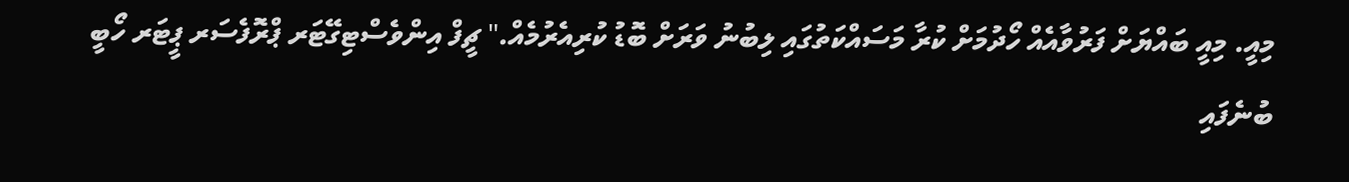މިއީ. މިއީ ބައްޔަށް ފަރުވާއެއް ހޯދުމަށް ކުރާ މަސައްކަތުގައި ލިބުނު ވަރަށް ބޮޑު ކުރިއެރުމެއް." ޗީފް އިންވެސްޓިގޭޓަރ ޕްރޮފެސަރ ޕީޓަރ ހޯބީ ބުނެފައި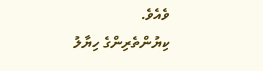ވެއެވެ.
ކިޔުންތެރިންގެ ހިޔާލު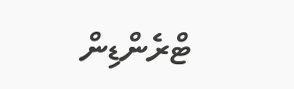ޓްރެންޑިން